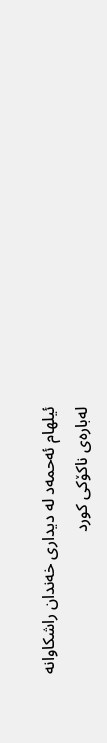ئیلهام ئەحمەد لە دیداری خەندان راشکاوانە لەبارەی ناکۆکی کورد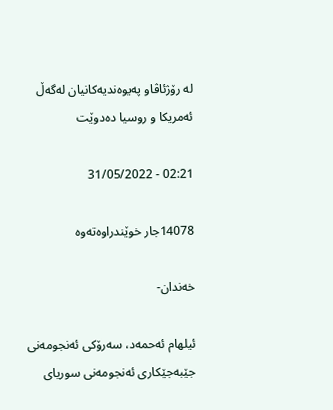لە رۆژئاڤاو پەیوەندیەکانیان لەگەڵ ئەمریکا و روسیا دەدوێت

02:21 - 31/05/2022

14078جار خوێندراوەتەوە

خه‌ندان-

ئیلهام ئەحمەد، سەرۆکی ئەنجومەنی جێبەجێکاری ئەنجومەنی سوریای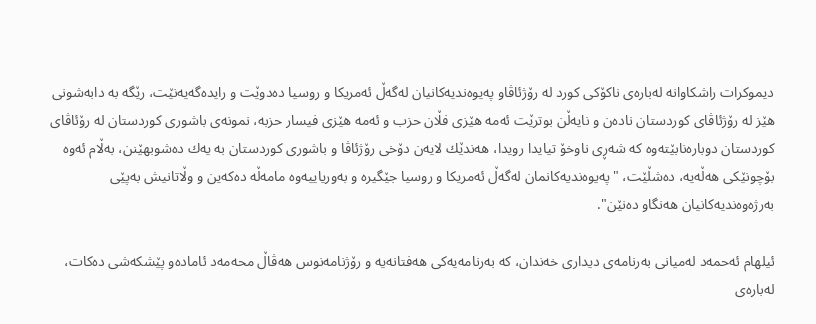دیموکرات راشکاوانە لەبارەی ناکۆکی کورد لە رۆژئاڤاو پەیوەندیەکانیان لەگەڵ ئەمریکا و روسیا دەدوێت و رایده‌گه‌یه‌نێت، رێگه‌ به‌ دابه‌شونی هێز له‌ رۆژئاڤای كوردستان ناده‌ن و نایه‌ڵن بوترێت ئه‌مه‌ هێزی فڵان حزب و ئه‌مه‌ هێزی فیسار حزبه‌، نمونه‌ی باشوری كوردستان له‌ رۆئاڤای كوردستان دوباره‌نابێته‌وه‌ كه‌ شه‌ڕی ناوخۆ تیایدا رویدا، هه‌ندێك لایه‌ن دۆخی رۆژئاڤا و باشوری كوردستان به‌ یه‌ك ده‌شوبهێنن، به‌ڵام ئه‌وه‌ بۆچونێكی هه‌ڵه‌یه‌، ده‌شڵێت، "په‌یوه‌ندیه‌كانمان له‌گه‌ڵ ئه‌مریكا و روسیا جێگیره‌ و به‌وریاییه‌وه‌ مامه‌ڵه‌ ده‌كه‌ین و وڵاتانیش به‌پێی به‌رژه‌وه‌ندیه‌كانیان هه‌نگاو ده‌نێن".

ئیلهام ئەحمەد له‌میانی به‌رنامه‌ی دیداری خه‌ندان، كه‌ به‌رنامه‌یه‌كی هه‌فتانه‌یه‌ و رۆژنامه‌نوس هه‌ڤاڵ محه‌مه‌د ئاماده‌و پێشكه‌شی ده‌كات، لەبارەی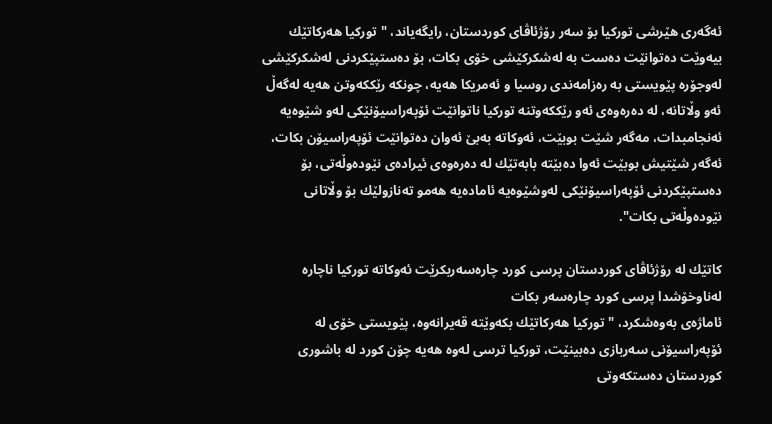ئه‌گه‌ری هێرشی توركیا بۆ سه‌ر رۆژئاڤای كوردستان، رایگه‌یاند، "توركیا هه‌ركاتێك بیه‌وێت ده‌توانێت ده‌ست به‌ له‌شكركێشی خۆی بكات، بۆ ده‌ستپێكردنی له‌شكركێشی له‌وجۆره‌ پێویستی به‌ ره‌زامه‌ندی روسیا و ئه‌مریكا هه‌یه‌، چونكه‌ رێككه‌وتن هه‌یه‌ له‌گه‌ڵ ئه‌و وڵاتانه‌، له‌ ده‌ره‌وه‌ی ئه‌و رێككه‌وتنه‌ توركیا ناتوانێت ئۆپه‌راسیۆنێكی له‌و شێوه‌یه‌ ئه‌نجامبدات، مه‌گه‌ر شێت بوبێت، ئه‌وكاته‌ به‌بێ ئه‌وان ده‌توانێت ئۆپه‌راسیۆن بكات، ئه‌گه‌ر شێتیش بوبێت ئه‌وا ده‌بێته‌ بابه‌تێك له‌ ده‌ره‌وه‌ی ئیراده‌ی نێوده‌وڵه‌تی، بۆ ده‌ستپێكردنی ئۆپه‌راسیۆنێكی له‌وشێوه‌یه‌ ئاماده‌یه‌ هه‌مو ته‌نازولێك بۆ وڵاتانی نێوده‌وڵه‌تی بكات".

كاتێك له‌ رۆژئاڤای كوردستان پرسی كورد چاره‌سه‌ربكرێت ئه‌وكاته‌ توركیا ناچاره‌ له‌ناوخۆشدا پرسی كورد چاره‌سه‌ر بكات
ئاماژه‌ی به‌وه‌شكرد، "توركیا هه‌ركاتێك بكه‌وێته‌ قه‌یرانه‌وه‌، پێویستی خۆی له‌ ئۆپه‌راسیۆنی سه‌ربازی ده‌بینێت، توركیا ترسی له‌وه‌ هه‌یه‌ چۆن كورد له‌ باشوری كوردستان ده‌ستكه‌وتی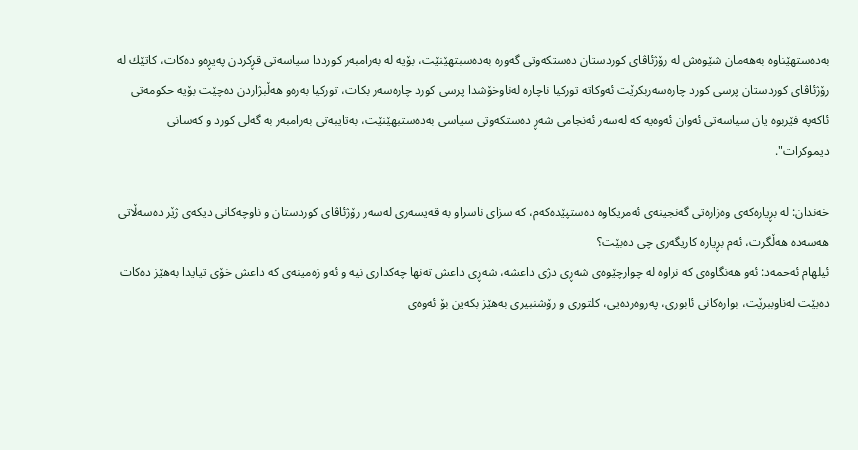به‌ده‌ستهێناوه‌ به‌هه‌مان شێوه‌ش له‌ رۆژئاڤای كوردستان ده‌ستكه‌وتی گه‌وره‌ به‌ده‌سبتهێنێت، بۆیه‌ له‌ به‌رامبه‌ر كورددا سیاسه‌تی قڕكردن په‌یڕه‌و ده‌كات، كاتێك له‌ رۆژئاڤای كوردستان پرسی كورد چاره‌سه‌ربكرێت ئه‌وكاته‌ توركیا ناچاره‌ له‌ناوخۆشدا پرسی كورد چاره‌سه‌ر بكات، توركیا به‌ره‌و هه‌ڵبژاردن ده‌چێت بۆیه‌ حكومه‌تی ئاكه‌په‌ فێربوه‌ یان سیاسه‌تی ئه‌وان ئه‌وه‌یه‌ كه‌ له‌سه‌ر ئه‌نجامی شه‌ڕ ده‌ستكه‌وتی سیاسی به‌ده‌ستبهێنێت، به‌تایبه‌تی به‌رامبه‌ر به‌ گه‌لی كورد و كه‌سانی دیموكرات".

خه‌ندان: لە بڕیارەکەی وەزارەتی گەنجینەی ئەمریکاوە دەستپێدەکەم، کە سزای ناسراو بە قەیسەری لەسەر رۆژئاڤای کوردستان و ناوچەکانی دیکەی ژێر دەسەڵاتی هەسەدە هەڵگرت، ئەم بڕیارە کاریگەری چی دەبێت؟
ئیلهام ئه‌حمه‌د: ئه‌و هه‌نگاوه‌ی كه‌ نراوه‌ له‌ چوارچێوه‌ی شه‌ڕی دژی داعشه‌، شه‌ڕی داعش ته‌نها چه‌كداری نیه‌ و ئه‌و زه‌مینه‌ی كه‌ داعش خۆی تیایدا به‌هێز ده‌كات ده‌بێت له‌ناوببرێت، بواره‌كانی ئابوری، په‌روه‌رده‌یی، كلتوری و رۆشنبیری به‌هێز بكه‌ین بۆ ئه‌وه‌ی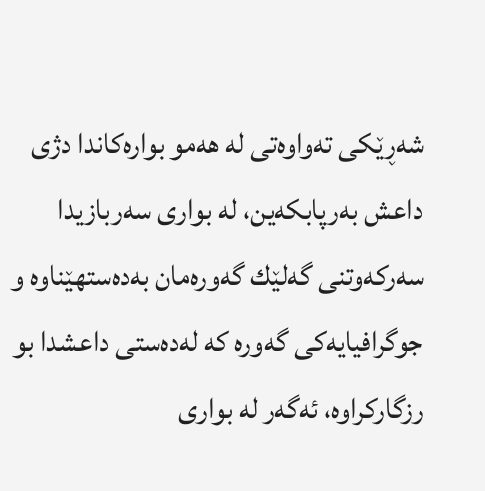شه‌ڕێكی ته‌واوه‌تی له‌ هه‌مو بواره‌كاندا دژی داعش به‌رپابكه‌ین، له‌ بواری سه‌ربازیدا سه‌ركه‌وتنی گه‌لێك گه‌وره‌مان به‌ده‌ستهێناوه‌ و جوگرافیایه‌كی گه‌وره‌ كه‌ له‌ده‌ستی داعشدا بو رزگاركراوه‌، ئه‌گه‌ر له‌ بواری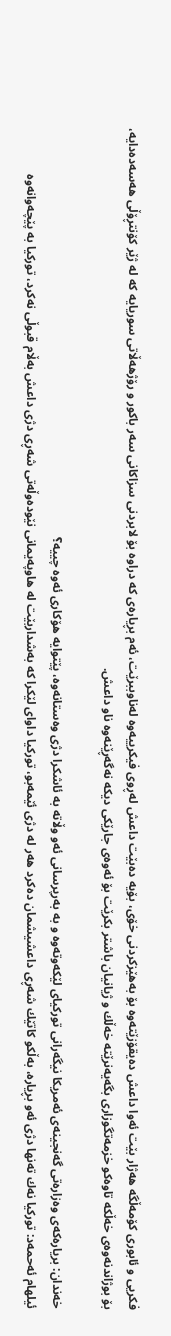فكریی و ئابوری كۆمه‌ڵگه‌ هه‌ژار بێت ئه‌وا داعش ده‌یقۆزێته‌وه‌ بۆ به‌هێزكردنی خۆی، بۆیه‌ ده‌بێت داعش له‌ڕوی فیكرییه‌وه‌ له‌ناوببرێت، ئه‌م بڕیاره‌ی كه‌ دراوه‌ بۆ لابردنی سزاكانی سه‌ر باكور و رۆژهه‌ڵاتی سوریایه‌ كه‌ له‌ ژێر كۆنتڕۆڵی هه‌سه‌ده‌دایه‌، بۆ بوژاندنه‌وه‌ی خه‌ڵكه‌ تاوه‌كو خزمه‌تگوزاری بگه‌یه‌نرێته‌ خه‌ڵك و ژیانیان باشتر بكرێت بۆ ئه‌وه‌ی جارێكی دیكه‌ نه‌گه‌ڕێنه‌وه‌ ناو داعش.

خه‌ندان: بریارەکەی وەزارەتی گەنجینەی ئەمریکا نیگەرانی تورکیای لێکەوتەوە و بە بەرپرسانی ئەو وڵاتە بە ئاشکرا دژی وەستانەوە، پێتوایه‌ هۆكاری ئه‌وه‌ چییه‌؟
ئیلهام ئه‌حمه‌د: توركیا نه‌ك ته‌نها دژی ئه‌و بڕیاره‌، به‌ڵكو كاتێك شه‌ڕی داعشیشمان ده‌كرد هه‌ر له‌ دژی ئێمه‌بو، توركیا داوای لێكرا كه‌ به‌شداربێت له‌ هاوپه‌یمانی نێوده‌وڵه‌تی شه‌ڕی دژی داعش به‌ڵام قبوڵی نه‌كرد، توركیا به‌ پێچه‌وانه‌وه‌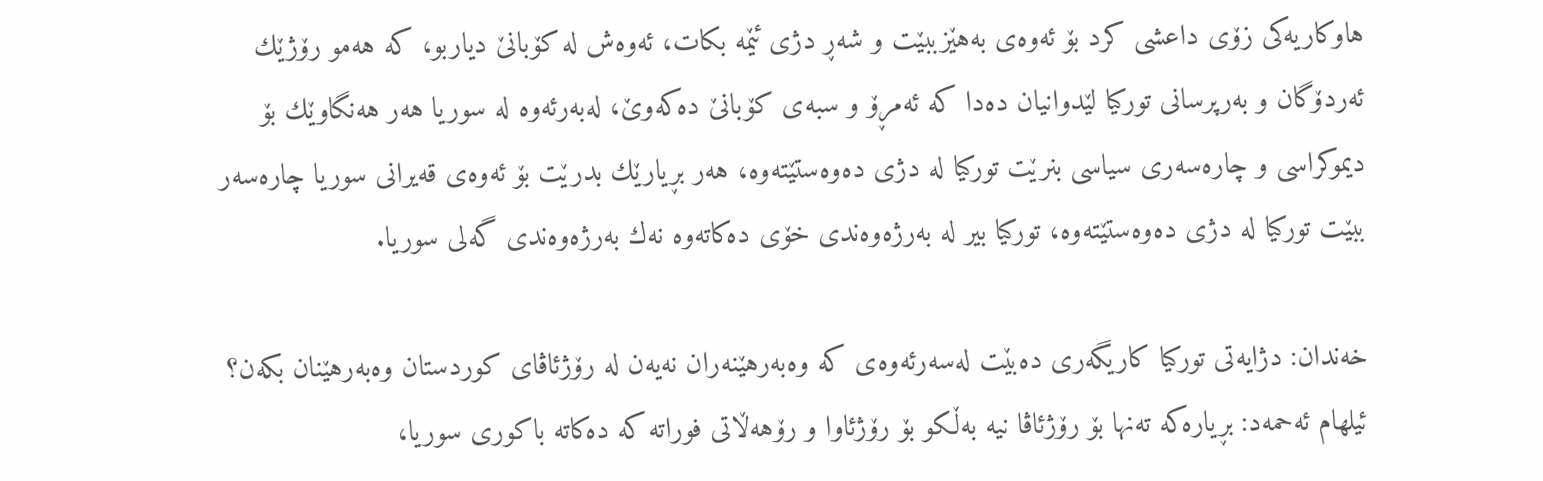هاوكاریه‌كی زۆی داعشی كرد بۆ ئه‌وه‌ی به‌هێزببێت و شه‌ڕ دژی ئێمه‌ بكات، ئه‌وه‌ش له‌ كۆبانێ دیاربو، كه‌ هه‌مو رۆژێك ئه‌ردۆگان و به‌رپرسانی توركیا لێدوانیان ده‌دا كه‌ ئه‌مڕۆ و سبه‌ی كۆبانێ ده‌كه‌وێ، له‌به‌رئه‌وه‌ له‌ سوریا هه‌ر هه‌نگاوێك بۆ دیموكراسی و چاره‌سه‌ری سیاسی بنرێت توركیا له‌ دژی ده‌وه‌ستێته‌وه‌، هه‌ر بڕیارێك بدرێت بۆ ئه‌وه‌ی قه‌یرانی سوریا چاره‌سه‌ر ببێت توركیا له‌ دژی ده‌وه‌ستێته‌وه‌، توركیا بیر له‌ به‌رژه‌وه‌ندی خۆی ده‌كاته‌وه‌ نه‌ك به‌رژه‌وه‌ندی گه‌لی سوریا.

خه‌ندان: دژایه‌تی توركیا كاریگه‌ری ده‌بێت له‌سه‌رئه‌وه‌ی كه‌ وه‌به‌رهێنه‌ران نه‌یه‌ن له‌ رۆژئاڤای كوردستان وه‌به‌رهێنان بكه‌ن؟
ئیلهام ئه‌حمه‌د: بڕیاره‌كه‌ ته‌نها بۆ رۆژئاڤا نیه‌ به‌ڵكو بۆ رۆژئاوا و رۆهه‌ڵاتی فوراته‌ كه‌ ده‌كاته‌ باكوری سوریا،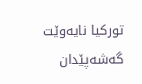توركیا نایه‌وێت گه‌شه‌پێدان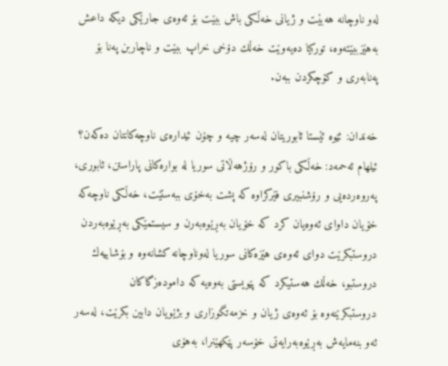له‌و ناوچانه‌ هه‌بێت و ژیانی خه‌ڵكی باش ببێت بۆ ئه‌وه‌ی جارێكی دیكه‌ داعش به‌هێزببێته‌وه‌، توركیا ده‌یه‌وێت خه‌ڵك دۆخی خراپ ببێت و ناچاربن په‌نا بۆ په‌نابه‌ری و كۆچكردن ببه‌ن.

خه‌ندان: ئێوه‌ ئێستا ئابوریتان له‌سه‌ر چیه‌ و چۆن ئیداره‌ی ناوچه‌كانتان ده‌كه‌ن؟
ئیلهام ئه‌حمه‌د: خه‌ڵكی باكور و رۆژهه‌ڵاتی سوریا له‌ بواره‌كانی پاراستن، ئابوری، په‌روه‌رده‌یی و رۆشنبیری فێركراوه‌ كه‌ پشت به‌خۆی ببه‌ستێت، خه‌ڵكی ناوچه‌كه‌ خۆیان داوای ئه‌وه‌یان كرد كه‌ خۆیان به‌ڕێوه‌به‌رن و سیستمێكی به‌ڕێوه‌به‌ردن دروستبكرێت دوای ئه‌وه‌ى هێزه‌كانی سوریا له‌وناوچانه‌ كشانه‌وه‌ و بۆشاییه‌ك دروستبو، خه‌ڵك هه‌ستیكرد كه‌ پێویستی به‌وه‌یه‌ كه‌ داموده‌زگاكان دروستبكرێنه‌وه‌ بۆ ئه‌وه‌ی ژیان و خزمه‌تگوزاری و بژێویان دابین بكرێت، له‌سه‌ر ئه‌و بنه‌مایه‌ش به‌ڕێوه‌به‌رایه‌تی خۆسه‌ر پێكهێنرا، به‌هۆی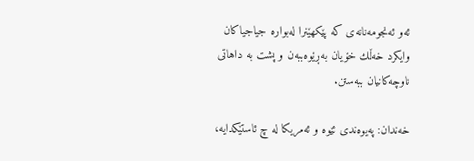ئه‌و ئه‌نجومه‌نانه‌ی كه‌ پێكهێنرا له‌بواره‌ جیاجیاكان وایكرد خه‌ڵك خۆیان به‌ڕێوه‌ببه‌ن و پشت به‌ داهاتی ناوچه‌كانیان ببه‌ستن.

خه‌ندان: پەیوەندی ئێوە و ئەمریکا لە چ ئاستێکدایە،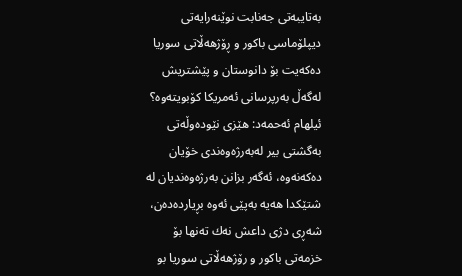بەتایبەتی جەنابت نوێنەرایەتی دیپلۆماسی باکور و ڕۆژهەڵاتی سوریا دەکەیت بۆ دانوستان و پێشتریش له‌گه‌ڵ به‌رپرسانی ئه‌مریكا كۆبویته‌وه‌؟
ئیلهام ئه‌حمه‌د: هێزی نێوده‌وڵه‌تی به‌گشتی بیر له‌به‌رژه‌وه‌ندی خۆیان ده‌كه‌نه‌وه‌، ئه‌گه‌ر بزانن به‌رژه‌وه‌ندیان له‌ شتێكدا هه‌یه‌ به‌پێی ئه‌وه‌ بڕیارده‌ده‌ن، شه‌ڕی دژی داعش نه‌ك ته‌نها بۆ خزمه‌تی باكور و رۆژهه‌ڵاتی سوریا بو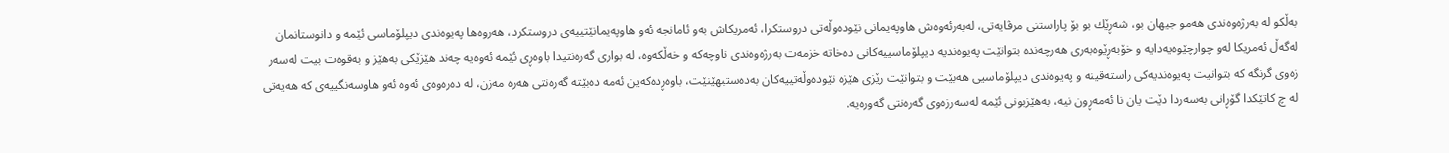به‌ڵكو له‌ به‌رژه‌وه‌ندی هه‌مو جیهان بو، شه‌ڕێك بو بۆ پاراستنی مرڤایه‌تی، له‌به‌رئه‌وه‌ش هاوپه‌یمانی نێوده‌وڵه‌تی دروستكرا، ئه‌مریكاش به‌و ئامانجه‌ ئه‌و هاوپه‌یمانێتییه‌ی دروستكرد، هه‌روه‌ها په‌یوه‌ندی دیپلۆماسی ئێمه‌ و دانوستانمان له‌گه‌ڵ ئه‌مریكا له‌و چوارچێوه‌یه‌دایه‌ و خۆبه‌ڕێوه‌به‌ری هه‌رچه‌نده‌ بتوانێت په‌یوه‌ندیه‌ دیپلۆماسییه‌كانی ده‌خاته‌ خزمه‌ت به‌رژه‌وه‌ندی ناوچه‌كه‌ و خه‌ڵكه‌وه‌، له‌ بواری گه‌ره‌نتیدا باوه‌ڕی ئێمه‌ ئه‌وه‌یه‌ چه‌ند هێزێكی به‌هێز و به‌قوه‌ت بیت له‌سه‌ر زه‌وی گرنگه‌ كه‌ بتوانیت په‌یوه‌ندیه‌كی راسته‌قینه‌ و په‌یوه‌ندی دیپلۆماسیی هه‌بێت و بتوانێت رێزی هێزه‌ نێوده‌وڵه‌تییه‌كان به‌ده‌ستبهێنێت، باوه‌ڕده‌كه‌ین ئه‌مه‌ ده‌بێته‌ گه‌ره‌نتی هه‌ره‌ مه‌زن، له‌ ده‌ره‌وه‌ی ئه‌وه‌ ئه‌و هاوسه‌نگییه‌ی كه‌ هه‌یه‌تی له‌ چ كاتێكدا گۆڕانی به‌سه‌ردا دێت یان نا ئه‌مه‌ڕون نیه‌، به‌هێزبونی ئێمه‌ له‌سه‌رزه‌وی گه‌ره‌نتی گه‌وره‌یه‌.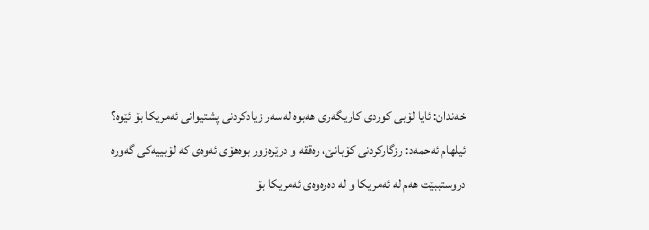خه‌ندان: ئایا لۆبی کوردی کاریگەری هەبوە لەسەر زیادکردنی پشتیوانی ئەمریکا بۆ ئێوە؟
ئیلهام ئه‌حمه‌د: رزگاركردنی كۆبانێ، ره‌ققه‌ و درێره‌زور بوه‌هۆی ئه‌وه‌ی كه‌ لۆبییه‌كی گه‌وره‌ دروستببێت هه‌م له‌ ئه‌مریكا و له‌ ده‌ره‌وه‌ی ئه‌مریكا بۆ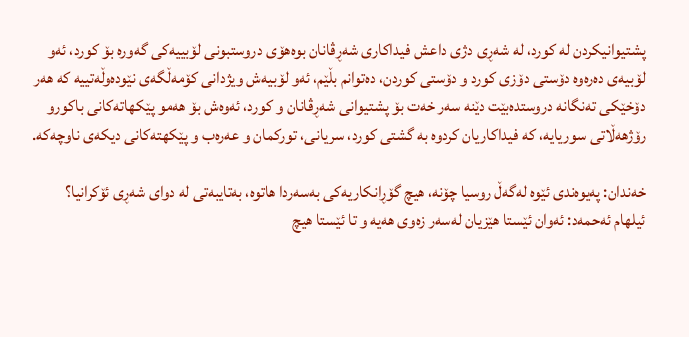پشتیوانیكردن له‌ كورد، له‌ شه‌ڕی دژی داعش فیداكاری شه‌ڕڤانان بوه‌هۆی دروستبونی لۆبییه‌كی گه‌وره‌ بۆ كورد، ئه‌و لۆبیه‌ی ده‌ره‌وه‌ دۆستی دۆزی كورد و دۆستی كوردن، ده‌توانم بڵێم، ئه‌و لۆبیه‌ش ویژدانی كۆمه‌ڵگه‌ی نێوده‌وڵه‌تییه‌ كه‌ هه‌ر دۆخێكی ته‌نگانه‌ دروستده‌بێت دێنه‌ سه‌ر خه‌ت بۆ پشتیوانی شه‌ڕڤانان و كورد، ئه‌وه‌ش بۆ هه‌مو پێكهاته‌كانی باكورو رۆژهه‌ڵاتی سوریایه‌، كه‌ فیداكاریان كردوه‌ به‌ گشتی كورد، سریانی، توركمان و عه‌ره‌ب و پێكهته‌كانی دیكه‌ی ناوچه‌كه‌.

خەندان: په‌یوه‌ندی ئێوه‌ له‌گه‌ڵ روسیا چۆنه‌، هیچ گۆڕانكاریه‌كی به‌سه‌ردا هاتوه‌، به‌تایبه‌تی له‌ دوای شه‌ڕی ئۆكرانیا؟
ئیلهام ئه‌حمه‌د: ئه‌وان ئێستا هێزیان له‌سه‌ر زه‌وی هه‌یه‌ و تا ئێستا هیچ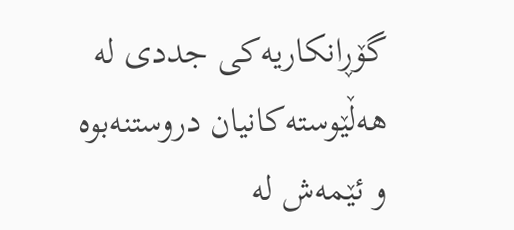گۆڕانكاریه‌كی جددی له‌ هه‌ڵێوسته‌كانیان دروستنه‌بوه‌ و ئێمه‌ش له‌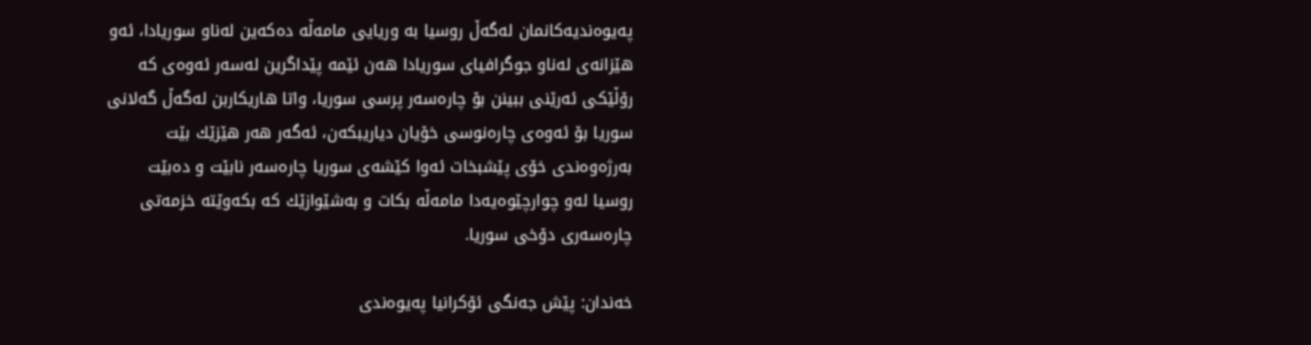په‌یوه‌ندیه‌كانمان له‌گه‌ڵ روسیا به‌ وریایی مامه‌ڵه‌ ده‌كه‌ین له‌ناو سوریادا، ئه‌و هێزانه‌ی له‌ناو جوگرافیای سوریادا هه‌ن ئێمه‌ پێداگرین له‌سه‌ر ئه‌وه‌ی كه‌ رۆڵێكی ئه‌رێنی ببینن بۆ چاره‌سه‌ر پرسی سوریا، واتا هاریكاربن له‌گه‌ڵ گه‌لانی سوریا بۆ ئه‌وه‌ی چاره‌نوسی خۆیان دیاریبكه‌ن، ئه‌گه‌ر هه‌ر هێزێك بێت به‌رژه‌وه‌ندی خۆی پێشبخات ئه‌وا كێشه‌ی سوریا چاره‌سه‌ر نابێت و ده‌بێت روسیا له‌و چوارچێوه‌یه‌دا مامه‌ڵه‌ بكات و به‌شێوازێك كه‌ بكه‌وێته‌ خزمه‌تی چاره‌سه‌ری دۆخی سوریا.

خه‌ندان: پێش جەنگی ئۆکرانیا پەیوەندی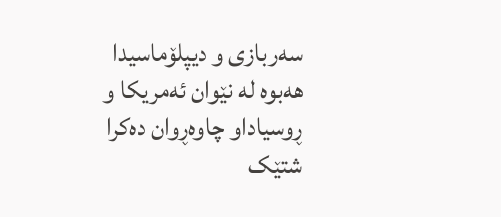سەربازی و دیپلۆماسیدا هەبوە لە نێوان ئەمریکا و ڕوسیاداو چاوەڕوان دەکرا شتێک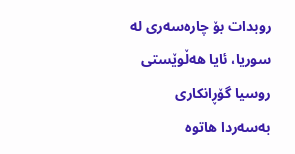روبدات بۆ چارەسەری لە سوریا، ئایا هەڵوێستی روسیا گۆڕانکاری بەسەردا هاتوە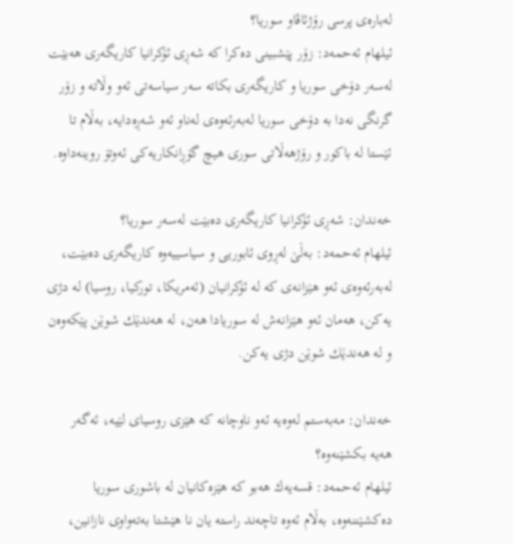لەبارەی پرسی رۆژئاڤاو سوریا؟
ئیلهام ئه‌حمه‌د: زۆر پێشبینی ده‌كرا كه‌ شه‌ڕی ئۆكرانیا كاریگه‌ری هه‌بێت له‌سه‌ر دۆخی سوریا و كاریگه‌ری بكاته‌ سه‌ر سیاسه‌تی ئه‌و وڵاته‌ و زۆر گرنگی نه‌دا به‌ دۆخی سوریا له‌به‌رئه‌وه‌ی له‌ناو ئه‌و شه‌ڕه‌دایه‌، به‌ڵام تا ئێستا له‌ باكور و رۆژهه‌ڵاتی سوری هیچ گۆڕانكاریه‌كی ئه‌وتۆ روینه‌داوه‌.

خه‌ندان: شەڕی ئۆکرانیا کاریگەری ده‌بێت له‌سه‌ر سوریا؟
ئیلهام ئه‌حمه‌د: به‌ڵێ له‌ڕوی ئابوریی و سیاسییه‌وه‌ كاریگه‌ری ده‌بێت، له‌به‌رئه‌وه‌ی ئه‌و هێزانه‌ی كه‌ له‌ ئۆكرانیان (ئه‌مریكا، توركیا، روسیا) له‌ دژی یه‌كن، هه‌مان ئه‌و هێزانه‌ش له‌ سوریادا هه‌ن، له‌ هه‌ندێك شوێن پێكه‌وه‌ن و له‌ هه‌ندێك شوێن دژی یه‌كن.

خه‌ندان: مه‌به‌ستم له‌وه‌یه‌ ئه‌و ناوچانه‌ كه‌ هێزی روسیای لێیه‌، ئه‌گه‌ر هه‌یه‌ بكشێنه‌وه‌؟
ئیلهام ئه‌حمه‌د: قسه‌یه‌ك هه‌بو كه‌ هێزه‌كانیان له‌ باشوری سوریا ده‌كشێننه‌وه‌، به‌ڵام ئه‌وه‌ تاچه‌ند راسته‌ یان نا هێشتا به‌ته‌واوی نازانین،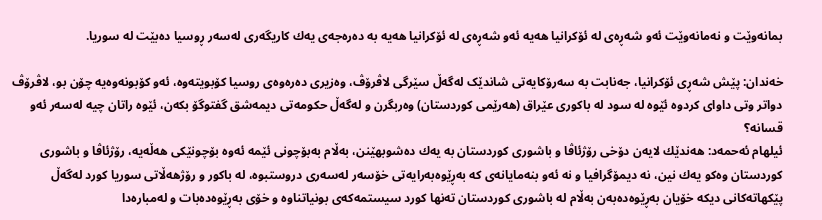بمانه‌وێت و نه‌مانه‌وێت ئه‌و شه‌ڕه‌ی له‌ ئۆكرانیا هه‌یه‌ ئه‌و شه‌ڕه‌ی له‌ ئۆكرانیا هه‌یه‌ به‌ ده‌ره‌جه‌ی یه‌ك كاریگه‌ری له‌سه‌ر ڕوسیا ده‌بێت له‌ سوریا.

خه‌ندان: پێش شەڕی ئۆکرانیا، جەنابت بە سەرۆکایەتی شاندێک لەگەڵ سێرگی لاڤرۆڤ، وەزیری دەرەوەی روسیا کۆبویتەوە، ئەو کۆبونەوەیە چۆن بو، لاڤرۆڤ دواتر وتی داوای کردوە ئێوە لە سود لە باکوری عێراق (هەرێمی کوردستان) وەربگرن و لەگەڵ حکومەتی دیمەشق گفتوگۆ بکەن، ئێوە راتان چیه‌ لەسەر ئەو قسانە؟
ئیلهام ئه‌حمه‌د: هه‌ندێك لایه‌ن دۆخی رۆژئاڤا و باشوری كوردستان به‌ یه‌ك ده‌شوبهێنن، به‌ڵام به‌بۆچونی ئێمه‌ ئه‌وه‌ بۆچونێكی هه‌ڵه‌یه‌، رۆژئاڤا و باشوری كوردستان وه‌كو یه‌ك نین، نه‌ دیمۆگرافیا و نه‌ ئه‌و بنه‌مایانه‌ی كه‌ به‌ڕێوه‌به‌رایه‌تی خۆسه‌ر له‌سه‌ری دروستبوه‌، له‌ باكور و رۆژهه‌ڵاتی سوریا كورد له‌گه‌ڵ پێكهاته‌كانی دیكه‌ خۆیان به‌ڕێوه‌ده‌به‌ن به‌ڵام له‌ باشوری كوردستان ته‌نها كورد سیستمه‌كه‌ی بونیاتناوه‌ و خۆی به‌ڕێوه‌ده‌بات و له‌مباره‌دا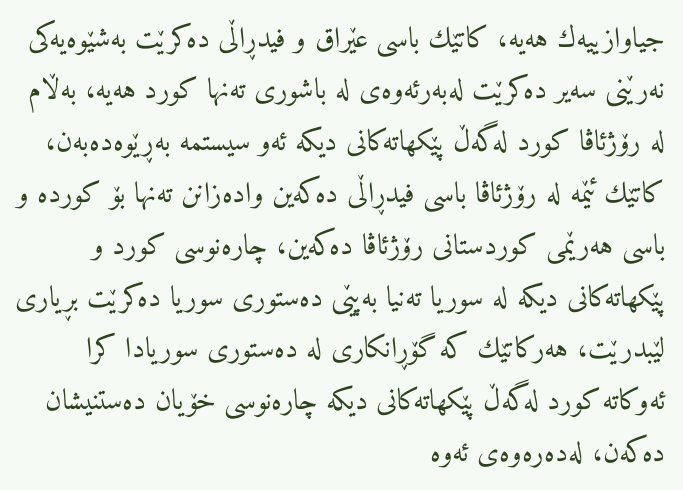جیاوازییه‌ك هه‌یه، كاتێك باسی عێراق و فیدڕاڵی ده‌كرێت به‌شێوه‌یه‌كی نه‌رێنی سه‌یر ده‌كرێت له‌به‌رئه‌وه‌ی له‌ باشوری ته‌نها كورد هه‌یه‌، به‌ڵام له‌ رۆژئاڤا كورد له‌گه‌ڵ پێكهاته‌كانی دیكه‌ ئه‌و سیستمه‌ به‌ڕێوه‌ده‌به‌ن، كاتێك ئێمه‌ له‌ رۆژئاڤا باسی فیدڕاڵی ده‌كه‌ین واده‌زانن ته‌نها بۆ كورده‌ و باسی هه‌رێمی كوردستانی رۆژئاڤا ده‌كه‌ین، چاره‌نوسی كورد و پێكهاته‌كانی دیكه‌ له‌ سوریا ته‌نیا به‌پێی ده‌ستوری سوریا ده‌كرێت بڕیاری لێبدرێت، هه‌ركاتێك كه‌ گۆڕانكاری له‌ ده‌ستوری سوریادا كرا ئه‌وكاته‌ كورد له‌گه‌ڵ پێكهاته‌كانی دیكه‌ چاره‌نوسی خۆیان ده‌ستنیشان ده‌كه‌ن، له‌ده‌ره‌وه‌ی ئه‌وه‌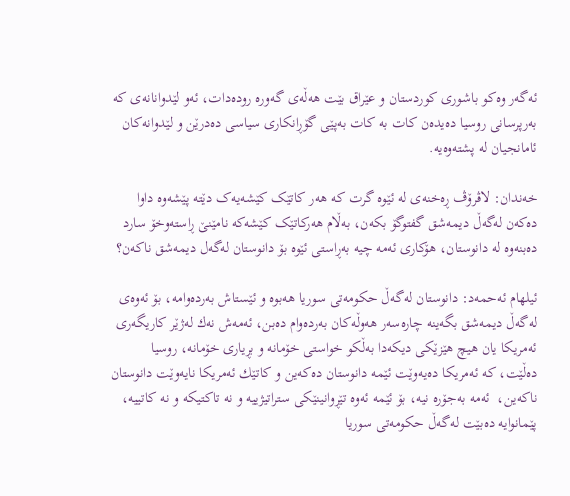ئه‌گه‌ر وه‌كو باشوری كوردستان و عێراق بێت هه‌ڵه‌ی گه‌وره‌ روده‌دات، ئه‌و لێدوانانه‌ی كه‌ به‌رپرسانی روسیا ده‌یده‌ن كات به‌ كات به‌پێی گۆڕانكاری سیاسی ده‌درێن و لێدوانه‌كان ئامانجیان له‌ پشته‌وه‌یه‌.

خه‌ندان: لاڤرۆڤ ڕەخنەی لە ئێوە گرت کە هەر کاتێک کێشەیەک دێتە پێشەوە داوا دەکەن لەگەڵ دیمەشق گفتوگۆ بکەن، بەڵام هەرکاتێک کێشەکە نامێنێ ڕاستەوخۆ سارد دەبنەوە لە دانوستان، هۆکاری ئەمە چیە بەڕاستی ئێوە بۆ دانوستان لەگەل دیمەشق ناکەن؟

ئیلهام ئه‌حمه‌د: دانوستان له‌گه‌ڵ حكومه‌تی سوریا هه‌بوه‌ و ئێستاش به‌رده‌وامه‌، بۆ ئه‌وه‌ی له‌گه‌ڵ دیمه‌شق بگه‌ینه‌ چاره‌سه‌ر هه‌وڵه‌كان به‌رده‌وام ده‌بن، ئه‌مه‌ش نه‌ك له‌ژێر كاریگه‌ری ئه‌مریكا یان هیچ هێزێكی دیكه‌دا به‌ڵكو خواستی خۆمانه‌ و بڕیاری خۆمانه‌، روسیا ده‌ڵێت، كه‌ ئه‌مریكا ده‌یه‌وێت ئێمه‌ دانوستان ده‌كه‌ین و كاتێك ئه‌مریكا نایه‌وێت دانوستان ناكه‌ین،  ئه‌مه‌ به‌جۆره‌ نیه‌، بۆ ئێمه‌ ئه‌وه‌ تێڕوانینێكی ستراتیژییه‌ و نه‌ تاكتیكه‌ و نه‌ كاتییه‌، پێمانوایه‌ ده‌بێت له‌گه‌ڵ حكومه‌تی سوریا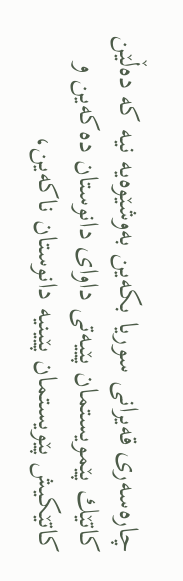چاره‌سه‌ری قه‌یرانی سوریا بكه‌ین به‌وشێوه‌یه‌ نیه‌ كه‌ ده‌ڵێن كاتێك پێمویستمان پێیه‌تی داوای دانوستان ده‌كه‌ین و كاتێكیش پێویستمان پێینیه‌ دانوستان ناكه‌ین،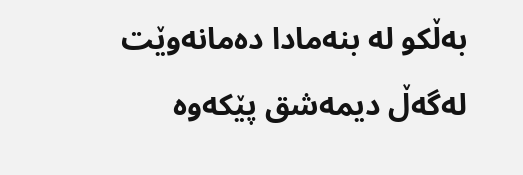به‌ڵكو له‌ بنه‌مادا ده‌مانه‌وێت له‌گه‌ڵ دیمه‌شق پێكه‌وه‌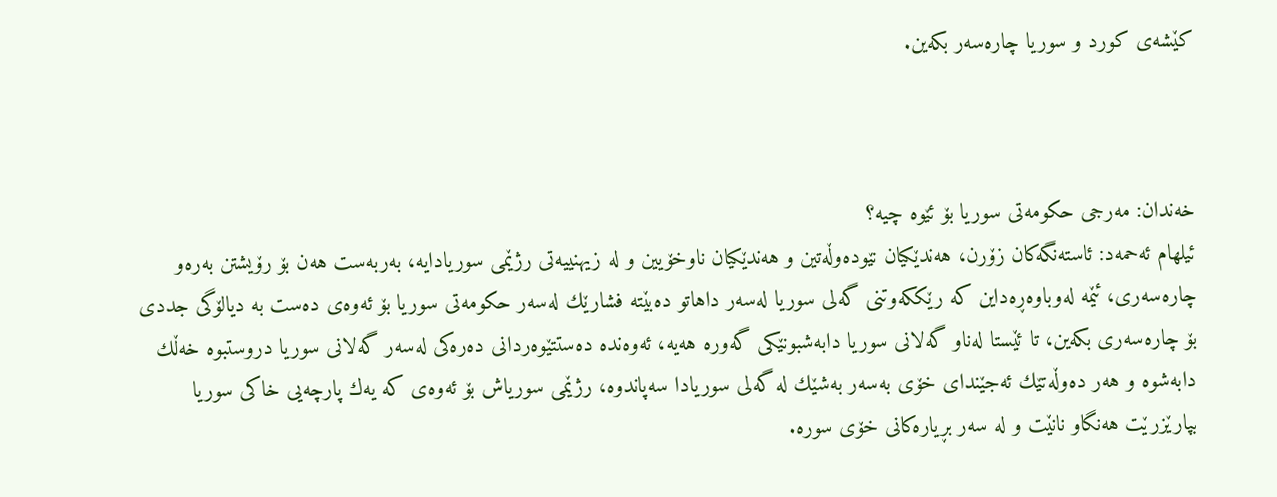كێشه‌ی كورد و سوریا چاره‌سه‌ر بكه‌ین.



خه‌ندان: مەرجی حکومەتی سوریا بۆ ئێوە چیە؟
ئیلهام ئه‌حمه‌د: ئاسته‌نگه‌كان زۆرن، هه‌ندێكیان نێوده‌وڵه‌تین و هه‌ندێكیان ناوخۆیین و له‌ زیهنییه‌تی رژێمی سوریادایه‌، به‌ربه‌ست هه‌ن بۆ رۆیشتن به‌ره‌و چاره‌سه‌ری، ئێمه‌ له‌وباوه‌ڕه‌داین كه‌ رێككه‌وتنی گه‌لی سوریا له‌سه‌ر داهاتو ده‌بێته‌ فشارێك له‌سه‌ر حكومه‌تی سوریا بۆ ئه‌وه‌ی ده‌ست به‌ دیالۆگی جددی بۆ چاره‌سه‌ری بكه‌ین، تا ئێستا له‌ناو گه‌لانی سوریا دابه‌شبونێكی گه‌وره‌ هه‌یه‌، ئه‌وه‌نده‌ ده‌ستتێوه‌ردانی ده‌ره‌كی له‌سه‌ر گه‌لانی سوریا دروستبوه‌ خه‌ڵك دابه‌شوه‌ و هه‌ر ده‌وڵه‌تێك ئه‌جێندای خۆی به‌سه‌ر به‌شێك له‌ گه‌لی سوریادا سه‌پاندوه‌، رژێمی سوریاش بۆ ئه‌وه‌ی كه‌ یه‌ك پارچه‌یی خاكی سوریا بپارێزرێت هه‌نگاو نانێت و له‌ سه‌ر بڕیاره‌كانی خۆی سوره‌.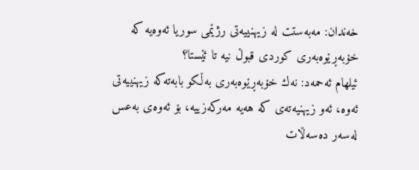خه‌ندان: مه‌به‌ستت له‌ زیهنییه‌تی رژێمی سوریا ئه‌وه‌یه‌ كه‌ خۆبه‌ڕێوه‌به‌ری كوردی قبوڵ نیه‌ تا ئێستا؟
ئیلهام ئه‌حمه‌د: نه‌ك خۆبه‌ڕێوه‌به‌ری به‌ڵكو بابه‌ته‌كه‌ زیهنییه‌تی ئه‌وه‌، ئه‌و زیهنیه‌ته‌ی كه‌ هه‌یه‌ مه‌ركه‌زییه‌، بۆ ئه‌وه‌ی به‌عس له‌سه‌ر ده‌سه‌ڵات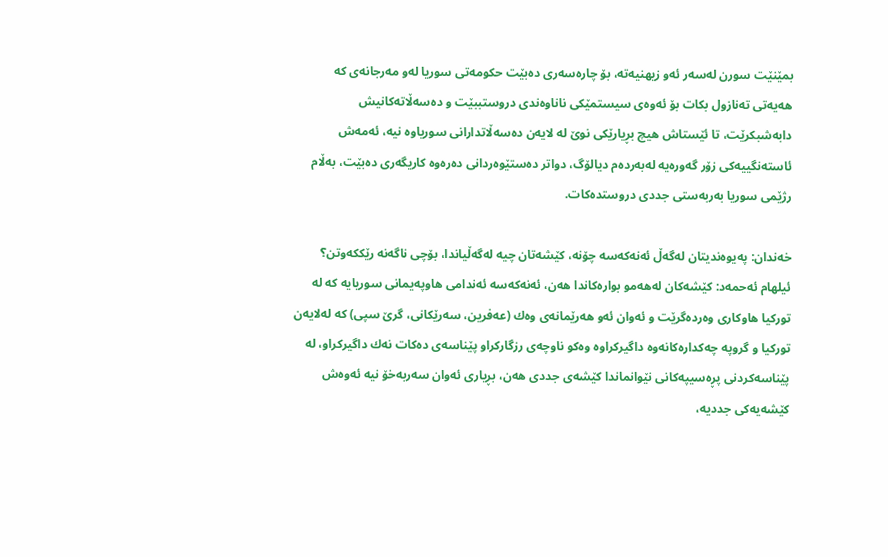بمێنێت سورن له‌سه‌ر ئه‌و زیهنیه‌ته‌، بۆ چاره‌سه‌ری ده‌بێت حكومه‌تی سوریا له‌و مه‌رجانه‌ی كه‌ هه‌یه‌تی ته‌نازول بكات بۆ ئه‌وه‌ی سیستمێكی ناناوه‌ندی دروستببێت و ده‌سه‌ڵاته‌كانیش دابه‌شبكرێت، تا ئێستاش هیچ بڕیارێكی نوێ له‌ لایه‌ن ده‌سه‌ڵاتدارانی سوریاوه‌ نیه‌، ئه‌مه‌ش ئاسته‌نگییه‌كی زۆر گه‌وره‌یه‌ له‌به‌رده‌م دیالۆگ، دواتر ده‌ستێوه‌ردانی ده‌ره‌وه‌ كاریگه‌ری ده‌بێت، به‌ڵام رژێمی سوریا به‌ربه‌ستی جددی دروستده‌كات.

خه‌ندان: په‌یوه‌ندیتان له‌گه‌ڵ ئه‌نه‌كه‌سه‌ چۆنه‌، كێشه‌تان چیه‌ له‌گه‌ڵیاندا، بۆچی ناگه‌نه‌ رێككه‌وتن؟
ئیلهام ئه‌حمه‌د: كێشه‌كان له‌هه‌مو بواره‌كاندا هه‌ن، ئه‌نه‌كه‌سه‌ ئه‌ندامی هاوپه‌یمانی سوریایه‌ كه‌ له‌ توركیا هاوكاری وه‌رده‌گرێت و ئه‌وان ئه‌و هه‌رێمانه‌ی وه‌ك (عه‌فرین، سه‌رێكانی، گرێ سپی) كه‌ له‌لایه‌ن توركیا و گروپه‌ چه‌كداره‌كانه‌وه‌ داگیركراوه‌ وه‌كو ناوچه‌ی رزگاركراو پێناسه‌ی ده‌كات نه‌ك داگیركراو، له‌ پێناسه‌كردنی پڕه‌سیپه‌كانی نێوانماندا كێشه‌ی جددی هه‌ن، بڕیاری ئه‌وان سه‌ربه‌خۆ نیه‌ ئه‌وه‌ش كێشه‌یه‌كی جددیه‌،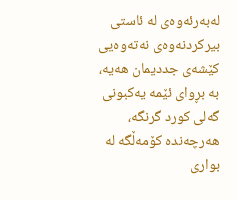له‌به‌رئه‌وه‌ی له‌ ئاستی بیركردنه‌وه‌ی نه‌ته‌وه‌یی كێشه‌ی جددیمان هه‌یه‌، به‌ بڕوای ئێمه‌ یه‌كبونی گه‌لی كورد گرنگه‌، هه‌رچه‌نده‌ كۆمه‌ڵگه‌ له‌ بواری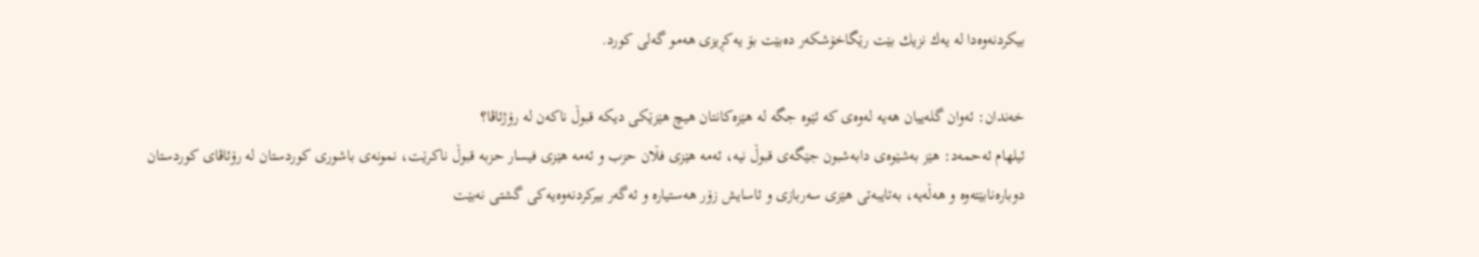بیكردنه‌وه‌دا له‌ یه‌ك نزیك بێت رێگاخۆشكه‌ر ده‌بێت بۆ یه‌كڕیزی هه‌مو گه‌لی كورد.

خه‌ندان: ئه‌وان گله‌ییان هه‌یه‌ له‌وه‌ی كه‌ ئێوه‌ جگه‌ له‌ هێزه‌كانتان هیچ هێزێكی دیكه‌ قبوڵ ناكه‌ن له‌ رۆژئاڤا؟
ئیلهام ئه‌حمه‌د: هێز به‌شێوه‌ی دابه‌شبون جێگه‌ی قبوڵ نیه‌، ئه‌مه‌ هێزی فڵان حزب و ئه‌مه‌ هێزی فیسار حزبه‌ قبوڵ ناكرێت، نمونه‌ی باشوری كوردستان له‌ رۆئاڤای كوردستان دوباره‌نابێته‌وه‌ و هه‌ڵه‌یه‌، به‌تایبه‌تی هێزی سه‌ربازی و ئاسایش زۆر هه‌ستیاره‌ و ئه‌گه‌ر بیركردنه‌وه‌یه‌كی گشتی نه‌بێت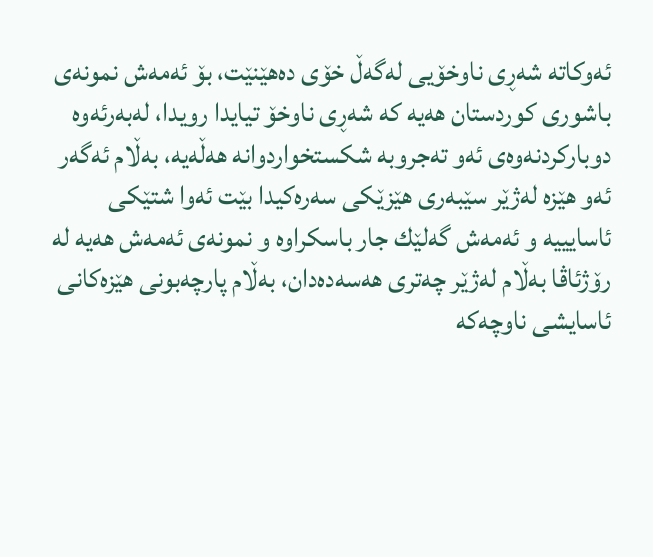ئه‌وكاته‌ شه‌ڕی ناوخۆیی له‌گه‌ڵ خۆی ده‌هێنێت، بۆ ئه‌مه‌ش نمونه‌ی باشوری كوردستان هه‌یه‌ كه‌ شه‌ڕی ناوخۆ تیایدا رویدا، له‌به‌رئه‌وه‌ دوباركردنه‌وه‌ی ئه‌و ته‌جروبه‌ شكستخواردوانه‌ هه‌ڵه‌یه‌، به‌ڵام ئه‌گه‌ر ئه‌و هێزه‌ له‌ژێر سێبه‌ری هێزێكی سه‌ره‌كیدا بێت ئه‌وا شتێكی ئاسایییه‌ و ئه‌مه‌ش گه‌لێك جار باسكراوه‌ و نمونه‌ی ئه‌مه‌ش هه‌یه‌ له‌ رۆژئاڤا به‌ڵام له‌ژێر چه‌تری هه‌سه‌ده‌دان، به‌ڵام پارچه‌بونی هێزه‌كانی ئاسایشی ناوچه‌كه‌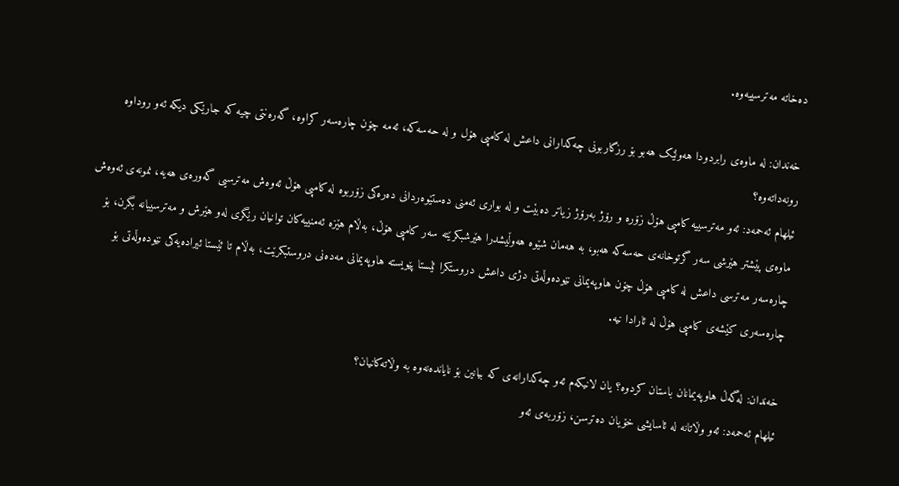ده‌خاته‌ مه‌ترسییه‌وه‌.

خه‌ندان: لە ماوەی رابردودا هەولێک هەبو بۆ رزگاربونی چەکدارانی داعش لە کامپی هۆل و لە حەسەکە، ئەمە چۆن چارەسەر کراوە، گەرەنتی چیە کە جارێکی دیکە ئەو روداوە رونەداتەوە؟
ئیلهام ئه‌حمه‌د: ئه‌و مه‌ترسییه‌ كامپی هۆڵ زۆره‌ و رۆژ به‌رۆژ زیاتر ده‌بێت و له‌ بواری ئه‌منی ده‌ستێوه‌ردانی ده‌ره‌كی زۆربوه‌ له‌ كامپی هۆڵ ئه‌وه‌ش مه‌ترسیی گه‌وره‌ی هه‌یه‌، نمونه‌ی ئه‌وه‌ش ماوه‌ی پێشتر هێرشی سه‌ر گرتوخانه‌ی حه‌سه‌كه‌ هه‌بو، به‌ هه‌مان شێوه‌ هه‌وڵیشدرا هێرشبكرێته‌ سه‌ر كامپی هۆڵ، به‌ڵام هێزه‌ ئه‌منییه‌كان توانیان رێگری له‌و هێرش و مه‌ترسییانه‌ بگرن، بۆ چاره‌سه‌ر مه‌ترسی داعش له‌ كامپی هۆڵ چۆن هاوپه‌یمانی نێوده‌وڵه‌تی دژی داعش دروستكرا ئێستا پێویسته‌ هاوپه‌یمانی مه‌ده‌نی دروستبكرێت، به‌ڵام تا ئێستا ئیراده‌یه‌كی نێوده‌وڵه‌تی بۆ چاره‌سه‌ری كێشه‌ی كامپی هۆڵ له‌ ئارادا نیه‌.

خه‌ندان: له‌گه‌ڵ هاوپه‌یمانان باستان كردوه‌؟ یان لانیكه‌م ئه‌و چه‌كدارانه‌ی كه‌ بیانین بۆ نایانده‌نه‌وه‌ به‌ وڵاته‌كانیان؟
ئیلهام ئه‌حمه‌د: ئه‌و وڵاتانه‌ له‌ ئاسایشی خۆیان ده‌ترسن، زۆربه‌ی ئه‌و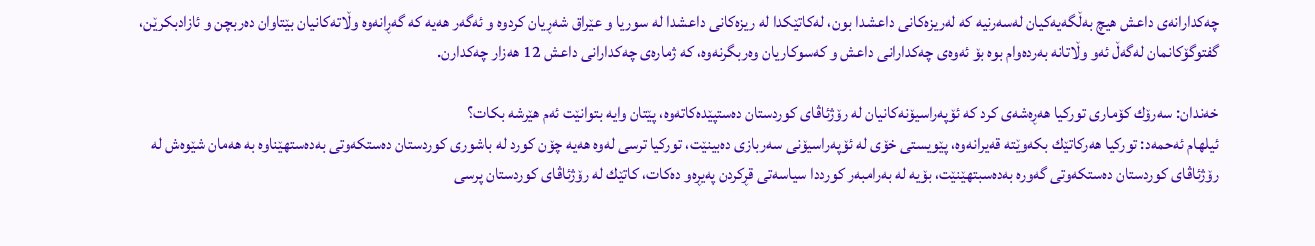چه‌كدارانه‌ی داعش هیچ به‌ڵگه‌یه‌كیان له‌سه‌رنیه‌ كه‌ له‌ریزه‌كانی داعشدا بون، له‌كاتێكدا له‌ ریزه‌كانی داعشدا له‌ سوریا و عێراق شه‌ڕیان كردوه‌ و ئه‌گه‌ر هه‌یه‌ كه‌ گه‌ڕانه‌وه‌ وڵاته‌كانیان بێتاوان ده‌ربچن و ئازادبكرێن، گفتوگۆكانمان له‌گه‌ڵ ئه‌و وڵاتانه‌ به‌رده‌وام بوه‌ بۆ ئه‌وه‌ی چه‌كدارانی داعش و كه‌سوكاریان وه‌ربگرنه‌وه‌، كه‌ ژماره‌ی چه‌كدارانی داعش 12 هه‌زار چه‌كدارن.

خه‌ندان: سه‌رۆك كۆماری توركیا هه‌ڕه‌شه‌ی كرد كه‌ ئۆپه‌راسیۆنه‌كانیان له‌ رۆژئاڤای كوردستان ده‌ستپێده‌كاته‌وه‌، پێتان وایه‌ بتوانێت ئه‌م هێرشه‌ بكات؟
ئیلهام ئه‌حمه‌د: توركیا هه‌ركاتێك بكه‌وێته‌ قه‌یرانه‌وه‌، پێویستی خۆی له‌ ئۆپه‌راسیۆنی سه‌ربازی ده‌بینێت، توركیا ترسی له‌وه‌ هه‌یه‌ چۆن كورد له‌ باشوری كوردستان ده‌ستكه‌وتی به‌ده‌ستهێناوه‌ به‌ هه‌مان شێوه‌ش له‌ رۆژئاڤای كوردستان ده‌ستكه‌وتی گه‌وره‌ به‌ده‌سبتهێنێت، بۆیه‌ له‌ به‌رامبه‌ر كورددا سیاسه‌تی قڕكردن په‌یڕه‌و ده‌كات، كاتێك له‌ رۆژئاڤای كوردستان پرسی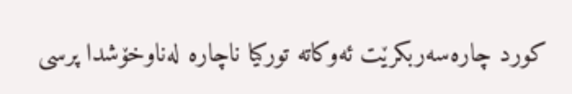كورد چاره‌سه‌ربكرێت ئه‌وكاته‌ توركیا ناچاره‌ له‌ناوخۆشدا پرسی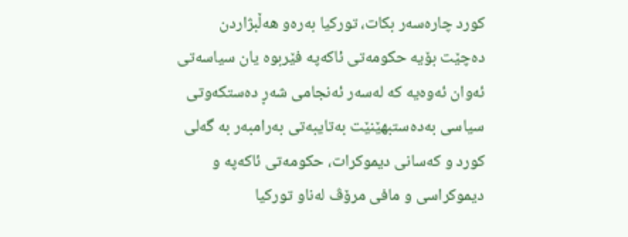كورد چاره‌سه‌ر بكات، توركیا به‌ره‌و هه‌ڵبژاردن ده‌چێت بۆیه‌ حكومه‌تی ئاكه‌په‌ فێربوه‌ یان سیاسه‌تی ئه‌وان ئه‌وه‌یه‌ كه‌ له‌سه‌ر ئه‌نجامی شه‌ڕ ده‌ستكه‌وتی سیاسی به‌ده‌ستبهێنێت به‌تایبه‌تی به‌رامبه‌ر به‌ گه‌لی كورد و كه‌سانی دیموكرات، حكومه‌تی ئاكه‌په‌ و دیموكراسی و مافی مرۆڤ له‌ناو توركیا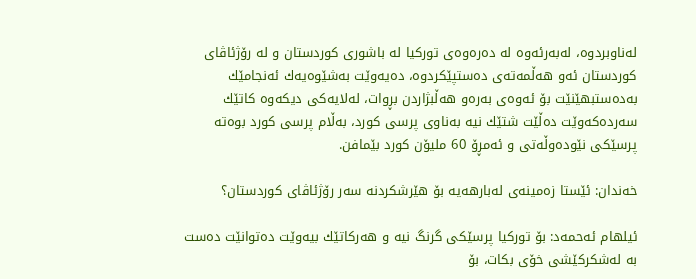له‌ناوبردوه‌، له‌به‌رئه‌وه‌ له‌ ده‌ره‌وه‌ی توركیا له‌ باشوری كوردستان و له‌ رۆژئاڤای كوردستان ئه‌و هه‌ڵمه‌ته‌ی ده‌ستپێكردوه‌، ده‌یه‌وێت به‌شێوه‌یه‌ك ئه‌نجامێك به‌ده‌ستبهێنێت بۆ ئه‌وه‌ی به‌ره‌و هه‌ڵبژاردن بڕوات، له‌لایه‌كی دیكه‌وه‌ كاتێك سه‌رده‌كه‌وێت ده‌ڵێت شتێك نیه‌ به‌ناوی پرسی كورد، به‌ڵام پرسی كورد بوه‌ته‌ پرسێكی نێوده‌وڵه‌تی و ئه‌مڕۆ 60 ملیۆن كورد بێمافن.

خه‌ندان: ئێستا زه‌مینه‌ی له‌بارهه‌یه‌ بۆ هێرشكردنه‌ سه‌ر رۆژئاڤای كوردستان؟

ئیلهام ئه‌حمه‌د: بۆ توركیا پرسێكی گرنگ نیه‌ و هه‌ركاتێك بیه‌وێت ده‌توانێت ده‌ست به‌ له‌شكركێشی خۆی بكات، بۆ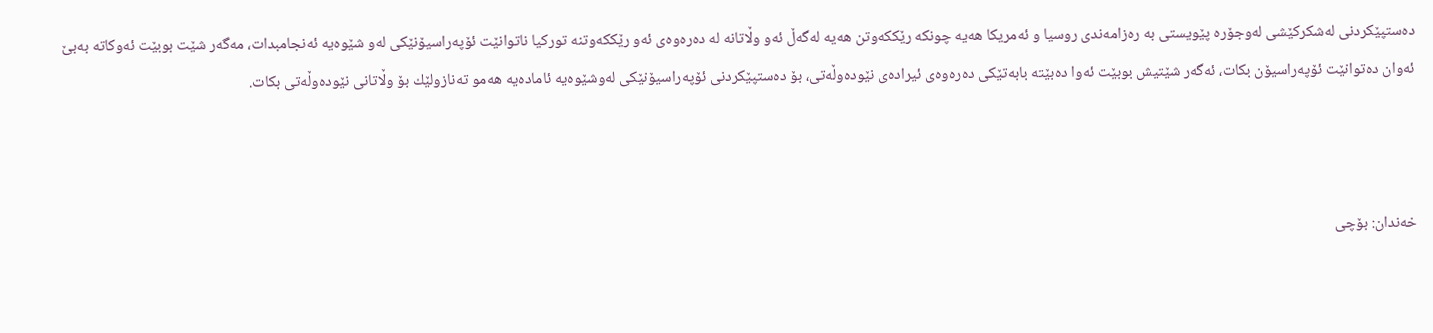ده‌ستپێكردنی له‌شكركێشی له‌وجۆره‌ پێویستی به‌ ره‌زامه‌ندی روسیا و ئه‌مریكا هه‌یه‌ چونكه‌ رێككه‌وتن هه‌یه‌ له‌گه‌ڵ ئه‌و وڵاتانه‌ له‌ ده‌ره‌وه‌ی ئه‌و رێككه‌وتنه‌ توركیا ناتوانێت ئۆپه‌راسیۆنێكی له‌و شێوه‌یه‌ ئه‌نجامبدات، مه‌گه‌ر شێت بوبێت ئه‌وكاته‌ به‌بێ ئه‌وان ده‌توانێت ئۆپه‌راسیۆن بكات، ئه‌گه‌ر شێتیش بوبێت ئه‌وا ده‌بێته‌ بابه‌تێكی ده‌ره‌وه‌ی ئیراده‌ی نێوده‌وڵه‌تی، بۆ ده‌ستپێكردنی ئۆپه‌راسیۆنێكی له‌وشێوه‌یه‌ ئاماده‌یه‌ هه‌مو ته‌نازولێك بۆ وڵاتانی نێوده‌وڵه‌تی بكات.



خه‌ندان: بۆچی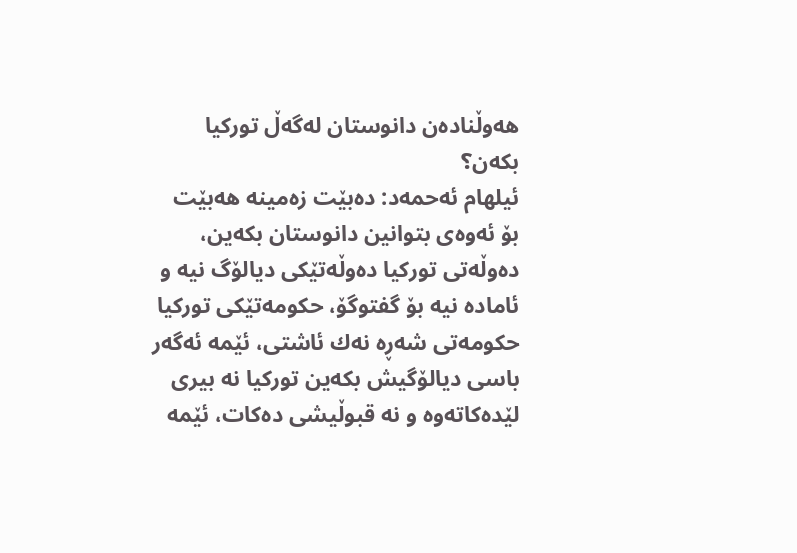هه‌وڵناده‌ن دانوستان له‌گه‌ڵ توركیا بكه‌ن؟
ئیلهام ئه‌حمه‌د: ده‌بێت زه‌مینه‌ هه‌بێت بۆ ئه‌وه‌ی بتوانین دانوستان بكه‌ین، ده‌وڵه‌تی توركیا ده‌وڵه‌تێكی دیالۆگ نیه‌ و ئاماده‌ نیه‌ بۆ گفتوگۆ، حكومه‌تێكی توركیا حكومه‌تی شه‌ڕه‌ نه‌ك ئاشتی، ئێمه‌ ئه‌گه‌ر باسی دیالۆگیش بكه‌ین توركیا نه‌ بیری لێده‌كاته‌وه‌ و نه‌ قبوڵیشی ده‌كات، ئێمه‌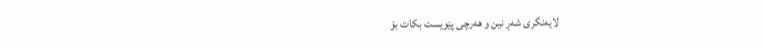لایه‌نگری شه‌ڕ نین و هه‌رچی پێویست بكات بۆ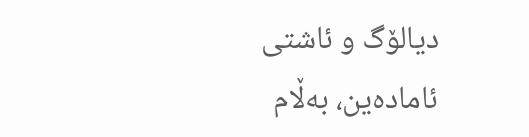دیالۆگ و ئاشتی ئاماده‌ین، به‌ڵام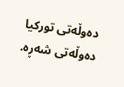ده‌وڵه‌تی توركیا ده‌وڵه‌تی شه‌ڕه‌.